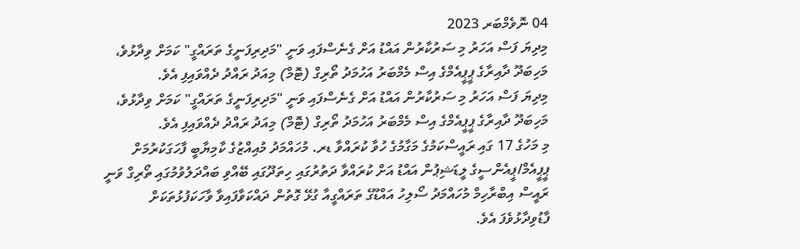04 ނޮވެމްބަރ 2023
މިދިޔަ ފަސް އަހަރު މި ސަރުކާރުން އައްޑު އަށް ގެނެސްފައި ވަނީ "މަދިރިފަނީގެ ތަރައްގީ" ކަމަށް ވިދާޅުވެ، މަހިބަދޫ ދާއިރާގެ ޕީޕީއެމްގެ އިސް މެމްބަރު އަހުމަދު ތޯރިގް (ޓޮމް) މިއަދު ރައްދު ދެއްވައިފި އެވެ.
މިދިޔަ ފަސް އަހަރު މި ސަރުކާރުން އައްޑު އަށް ގެނެސްފައި ވަނީ "މަދިރިފަނީގެ ތަރައްގީ" ކަމަށް ވިދާޅުވެ، މަހިބަދޫ ދާއިރާގެ ޕީޕީއެމްގެ އިސް މެމްބަރު އަހުމަދު ތޯރިގް (ޓޮމް) މިއަދު ރައްދު ދެއްވައިފި އެވެ.
މި މަހުގެ 17 ގައި ރައީސްކަމުގެ މަގާމުގެ ހުވާ ކުރައްވާ ޑރ. މުހައްމަދު މުއިއްޒުގެ ކާމިޔާބީ ފާހަގަކުރުމަށް ޕީޕީއެމް/ޕީއެންސީގެ ލީޑަޝިޕުން އައްޑު އަށް ކުރައްވާ ދަތުރުގައި ހިތަދޫގައި ބޭއްވި ބައްދަލުވުމުގައި ތޯރިގް ވަނީ ރައީސް އިބްރާހިމް މުހައްމަދު ސޯލިހު އައްޑޫގެ ތަރައްގީއާ ގުޅޭ ގޮތުން ދައްކަވާފައިވާ ވާހަކަފުޅުތަކަށް ފާޑުވިދާޅުވެފަ އެވެ.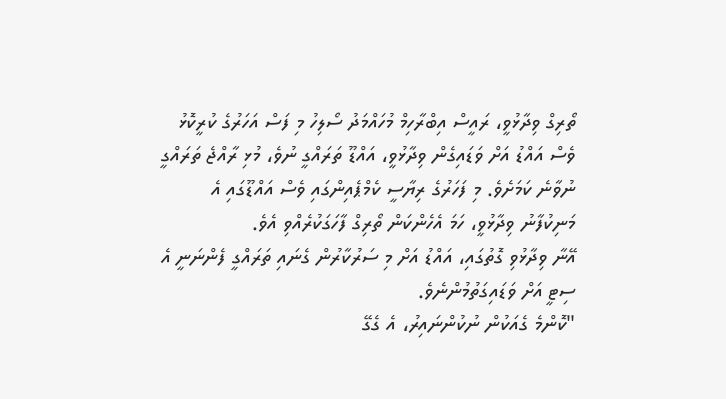ތޯރިގް ވިދާޅުވީ، ރައީސް އިބްރާހިމް މުހައްމަދު ސޯލިހު މި ފަސް އަހަރުގެ ކުރީކޮޅު ވެސް އައްޑު އަށް ވަޑައިގެން ވިދާޅުވީ، އައްޑޫ ތަރައްގީ ނުވެ، މުޅި ރާއްޖެ ތަރައްގީ ނުވާނެ ކަމަށެވެ. މި ފަހަރުގެ ރިޔާސީ ކެމްޕެއިންގައި ވެސް އައްޑޫގައި އެ މަނިކުފާނު ވިދާޅުވީ، ހަމަ އެހެންކަން ތޯރިގް ފާހަގަކުރެއްވި އެވެ.
އޭނާ ވިދާޅުވި ގޮތުގައި، އައްޑު އަށް މި ސަރުކާރުން ގެނައި ތަރައްގީ ފެންނަނީ އެ ސިޓީ އަށް ވަޑައިގަތުމުންނެވެ.
"ކޮންމެ ގެއަކުން ނުކުންނައިރު، އެ ގެގޭ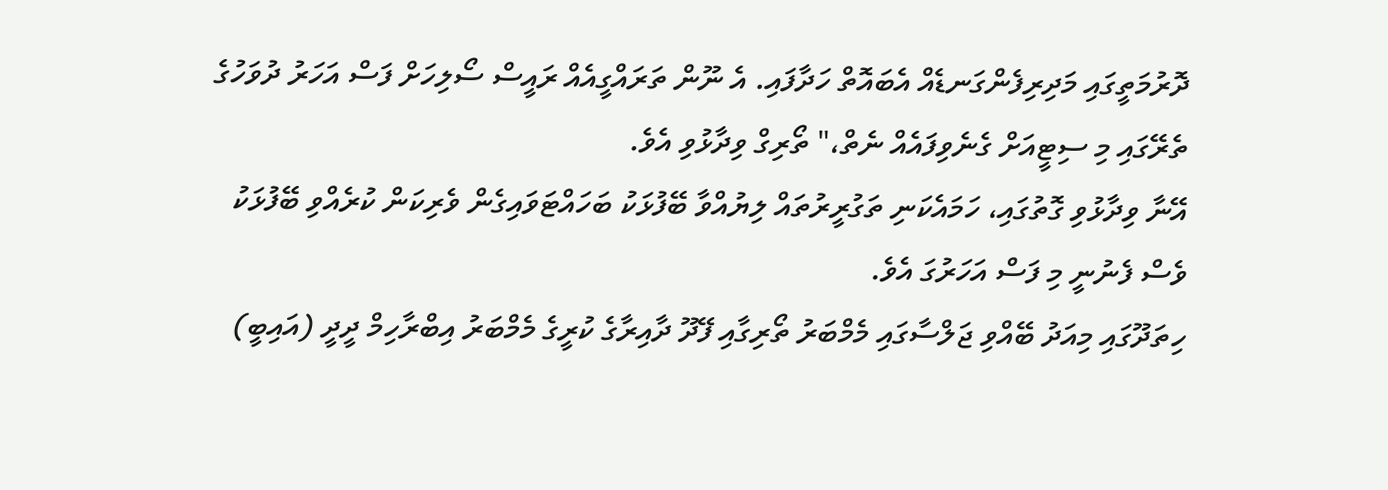ދޮރުމަތީގައި މަދިރިފެންގަނޑެއް އެބައޮތް ހަދާފައި. އެ ނޫން ތަރައްގީއެއް ރައީސް ސޯލިހަށް ފަސް އަހަރު ދުވަހުގެ ތެރޭގައި މި ސިޓީއަށް ގެނެވިފައެއް ނެތް،" ތޯރިގް ވިދާޅުވި އެވެ.
އޭނާ ވިދާޅުވި ގޮތުގައި، ހަމައެކަނި ތަގުރީރުތައް ލިޔުއްވާ ބޭފުޅަކު ބަހައްޓަވައިގެން ވެރިކަން ކުރެއްވި ބޭފުޅަކު ވެސް ފެނުނީ މި ފަސް އަހަރުގަ އެވެ.
ހިތަދޫގައި މިއަދު ބޭއްވި ޖަލްސާގައި މެމްބަރު ތޯރިގާއި ފޭދޫ ދާއިރާގެ ކުރީގެ މެމްބަރު އިބްރާހިމް ދީދީ (އައިބީ)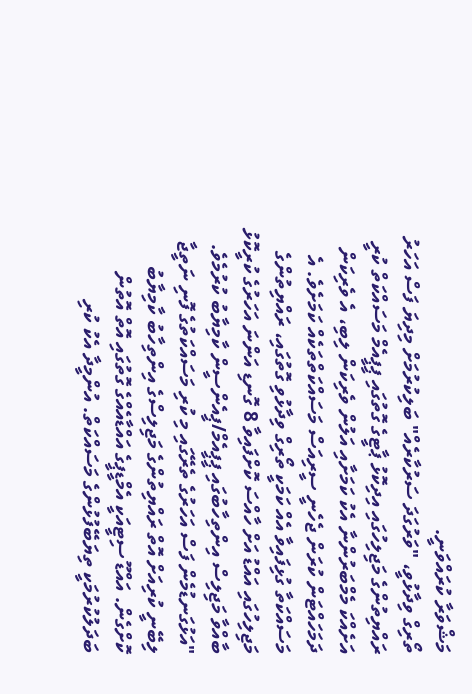މަޝްވަރާ ކުރައްވަނީ.
ތޯރިގް ވިދާޅުވީ، "ވަރުގަދަ ސަރުކާރެއް" ބަލިކުރުމަށް މިދިޔަ ފަސް އަހަރު ރައްޔިތުންގެ މަޖިލިހުގައި އިދިކޮޅު ޕާޓީގެ ގޮތުގައި ޕީޕީއެމް މަސައްކަތް ކުރީ އަށެއްކަ މެމްބަރުންނާ އެކު ކަމަށާއި އަލުން ވެރިކަން ލިބި، އެ ވެރިކަން ދަމަހައްޓަން ކުރަން ޖެހެނީ ސީރިއަސް މަސައްކަތްތަކެއް ކަމަށެވެ. އެ މަސައްކަތާ ގުޅިފައިވާ އެއް ކަމަކީ ތޯރިގް ވިދާޅުވި ގޮތުގައި، ރައްޔިތުންގެ މަޖިލިހުގައި އައްޑު އަށް ހާއްސަ ކޮށްފައިވާ 8 ގޮނޑި އަންނަ އަހަރުގެ ކުރީކޮޅު ބާއްވާ މަޖިލިސް އިންތިހާބުގައި ޕީޕީއެމް/ޕީއެންސީން ކާމިޔާބު ކުރުމެވެ.
"އަޅުގަނޑުމެން ފަސް އަހަރުގެ ތެރޭގައި މި ކުރި މަސައްކަތުގެ ފޮނި ނަތީޖާ ލިބޭނީ ކުރިއަށް އޮތް ރައްޔިތުންގެ މަޖިލިސްގެ އިންތިހާބު ކާމިޔާބު ކޮށްގެން. އައްޑޫ ސިޓީއަކީ އެމްޑީޕީގެ އައްޑާއެއްގެ ގޮތުގައި އޮތް އޮތުން ބަދަލުކުރުމަކީ ތިޔަބޭފުޅުންގެ މަސައްކަތް. އުންމީދާ އެކު ކުރި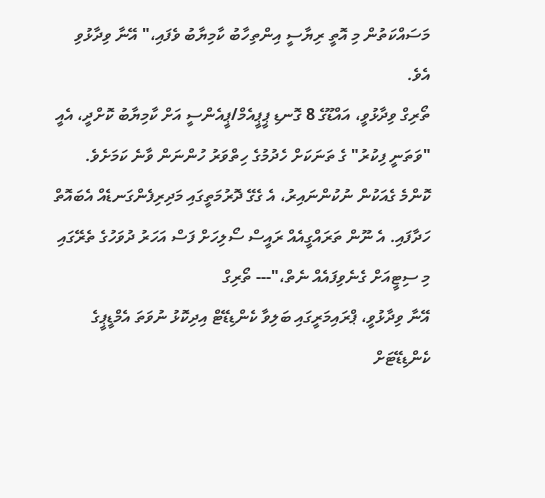މަސައްކަތުން މި އޮތީ ރިޔާސީ އިންތިހާބު ކާމިޔާބު ވެފައި،" އޭނާ ވިދާޅުވި އެވެ.
ތޯރިގް ވިދާޅުވީ، އައްޑޫގެ 8 ގޮނޑި ޕީޕީއެމް/ޕީއެންސީ އަށް ކާމިޔާބު ކޮށްދީ، އެއީ "ވަތަނީ ފިކުރު" ގެ ތަނަކަށް ހެދުމުގެ ހިތްވަރު ހުންނަން ވާނެ ކަމަށެވެ.
ކޮންމެ ގެއަކުން ނުކުންނައިރު، އެ ގެގޭ ދޮރުމަތީގައި މަދިރިފެންގަނޑެއް އެބައޮތް ހަދާފައި. އެ ނޫން ތަރައްގީއެއް ރައީސް ސޯލިހަށް ފަސް އަހަރު ދުވަހުގެ ތެރޭގައި މި ސިޓީއަށް ގެނެވިފައެއް ނެތް،"--- ތޯރިގް
އޭނާ ވިދާޅުވީ، ޕްރައިމަރީގައި ބަލިވާ ކެންޑިޑޭޓް އިދިކޮޅު ނުވަތަ އެމްޑީޕީގެ ކެންޑިޑޭޓަށް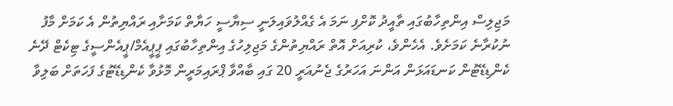މަޖިލިސް އިންތިހާބުގައި ތާއީދު ކޮށްފި ނަމަ އެ ގެއްލުވައިލަނީ ސިޔާސީ ހަޔާތް ކަމަށާއި ރައްޔިތުން އެ ކަމަށް މާފު ނުކުރާނެ ކަމަށެވެ. އެހެންވެ، ކުރިއަށް އޮތް ރައްޔިތުންގެ މަޖިލިހުގެ އިންތިހާބުގައި ޕީޕީއެމް/ޕީއެންސީގެ ޓިކެޓް ދޭނެ ކެންޑިޑޭޓުން ކަނޑައަޅަން އަންނަ އަހަރުގެ ޖެނުއަރީ 20 ގައި ބާއްވާ ޕްރައިމަރީން މޮޅުވާ ކެންޑިޑޭޓުގެ ފަހަތަށް ބަލިވާ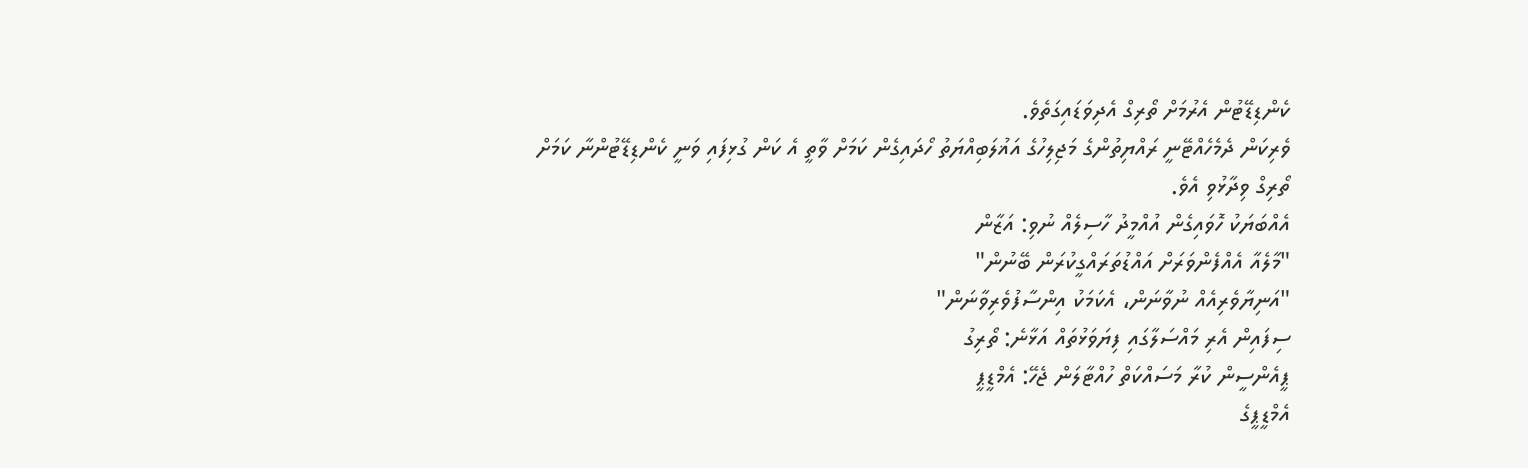ކެންޑިޑޭޓުން އެރުމަށް ތޯރިގް އެދިވަޑައިގަތެވެ.
ވެރިކަން ދެމެހެއްޓޭނީ ރައްޔިތުންގެ މަޖިލިހުގެ އަޣުލަބިއްޔަތު ހޯދައިގެން ކަމަށް ވާތީ އެ ކަން ގުޅިފައި ވަނީ ކެންޑިޑޭޓުންނާ ކަމަށް ތޯރިގް ވިދާޅުވި އެވެ.
އެއްބަޔަކު ހޮވައިގެން އުއްމީދު ހާސިލެއް ނުވި: އަޒާން
"މާލެއާ އެއްފެންވަރަށް އައްޑުތަރައްގީކުރަން ބޭނުން"
"އަނިޔާވެރިއެއް ނުވާނަން، އެކަމަކު އިންސާފުވެރިވާނަން"
ސިފައިން އެރި މައްސަލާގައި ފިޔަވަޅުތައް އަޅާނެ: ތޯރިގު
ޕީއެންސީން ކުރާ މަސައްކަތް ހުއްޓާލަން ޖެހޭ: އެމްޑީޕީ
އެމްޑީޕީގެ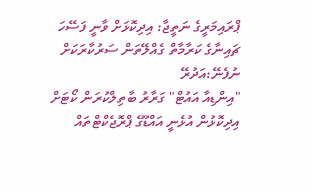ޕްރައިމަރީގެ ނަތީޖާ: އިދިކޮޅަށް ވާނީ ފަސޭހަ
ޗައިނާގެ ކަރާމާތް ގެއްލޭތަން ސަރުކާރަކަށް ނުފެނޭ:އަދުރޭ
"އިންޑިއާ އައުޓް" ގަރާރު ބާތިލްކުރަން ކޯޓަށް
އިދިކޮޅުން އުޅެނީ އައްޑޫގެ ޕްރޮޖެކްޓްތައް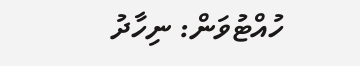ހުއްޓުވަން: ނިހާދު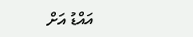އައްޑު އަށް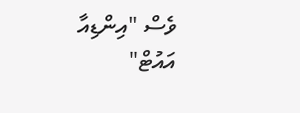ވެސް "އިންޑިއާ އައުޓް"